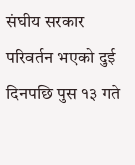संघीय सरकार परिवर्तन भएको दुई दिनपछि पुस १३ गते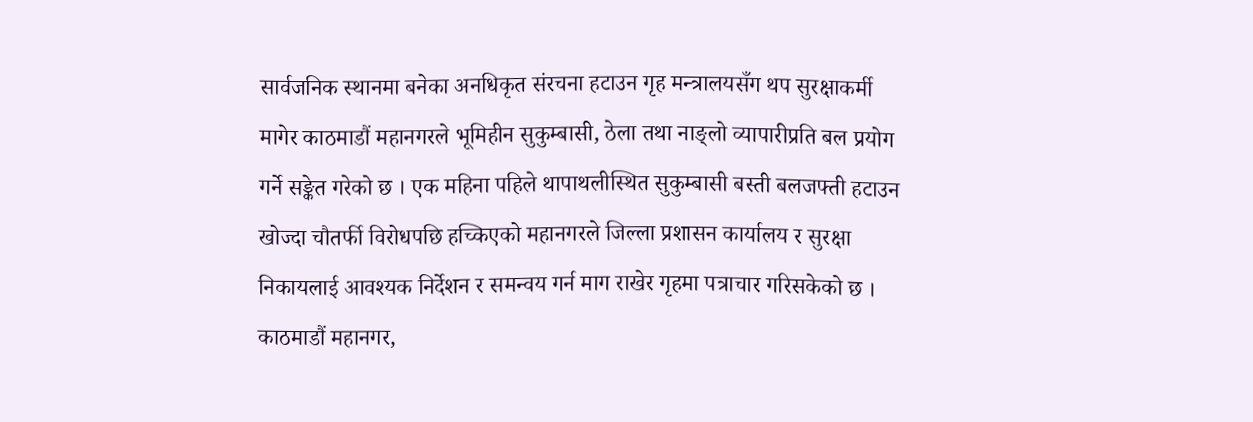सार्वजनिक स्थानमा बनेका अनधिकृत संरचना हटाउन गृह मन्त्रालयसँग थप सुरक्षाकर्मी मागेर काठमाडौं महानगरले भूमिहीन सुकुम्बासी, ठेला तथा नाङ्लो व्यापारीप्रति बल प्रयोग गर्ने सङ्केत गरेको छ । एक महिना पहिले थापाथलीस्थित सुकुम्बासी बस्ती बलजफ्ती हटाउन खोज्दा चौतर्फी विरोधपछि हच्किएको महानगरले जिल्ला प्रशासन कार्यालय र सुरक्षा निकायलाई आवश्यक निर्देशन र समन्वय गर्न माग राखेर गृहमा पत्राचार गरिसकेको छ ।
काठमाडौं महानगर,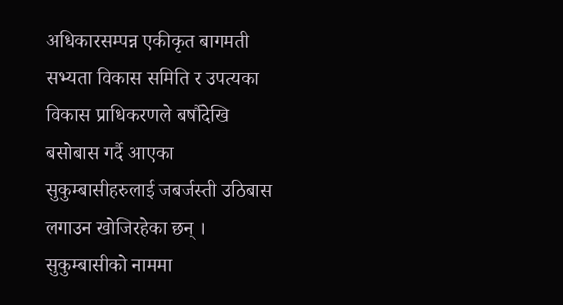अधिकारसम्पन्न एकीकृत बागमती सभ्यता विकास समिति र उपत्यका विकास प्राधिकरणले बर्षौदेखि बसोबास गर्दै आएका सुकुम्बासीहरुलाई जबर्जस्ती उठिबास लगाउन खोजिरहेका छन् । सुकुम्बासीको नाममा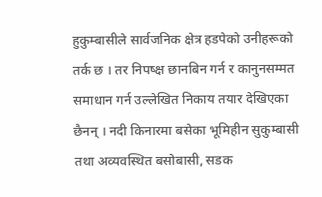हुकुम्बासीले सार्वजनिक क्षेत्र हडपेको उनीहरूको तर्क छ । तर निपष्क्ष छानबिन गर्न र कानुनसम्मत समाधान गर्न उल्लेखित निकाय तयार देखिएका छैनन् । नदी किनारमा बसेका भूमिहीन सुकुम्बासी तथा अव्यवस्थित बसोबासी, सडक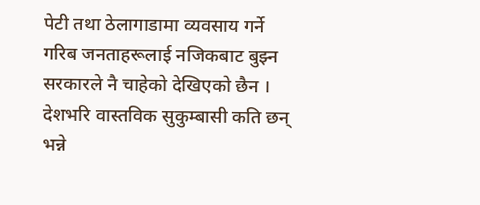पेटी तथा ठेलागाडामा व्यवसाय गर्ने गरिब जनताहरूलाई नजिकबाट बुझ्न सरकारले नै चाहेको देखिएको छैन । देशभरि वास्तविक सुकुम्बासी कति छन् भन्ने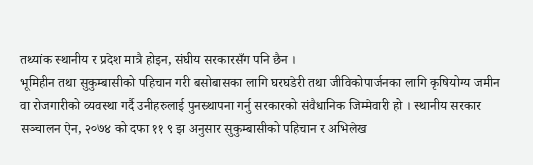तथ्यांक स्थानीय र प्रदेश मात्रै होइन, संघीय सरकारसँग पनि छैन ।
भूमिहीन तथा सुकुम्बासीको पहिचान गरी बसोबासका लागि घरघडेरी तथा जीविकोपार्जनका लागि कृषियोग्य जमीन वा रोजगारीको व्यवस्था गर्दै उनीहरुलाई पुनस्र्थापना गर्नु सरकारको संवैधानिक जिम्मेवारी हो । स्थानीय सरकार सञ्चालन ऐन, २०७४ को दफा ११ ९ झ अनुसार सुकुम्बासीको पहिचान र अभिलेख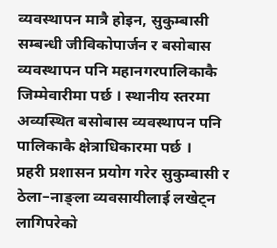व्यवस्थापन मात्रै होइन, सुकुम्बासी सम्बन्धी जीविकोपार्जन र बसोबास व्यवस्थापन पनि महानगरपालिकाकै जिम्मेवारीमा पर्छ । स्थानीय स्तरमा अव्यस्थित बसोबास व्यवस्थापन पनि पालिकाकै क्षेत्राधिकारमा पर्छ ।
प्रहरी प्रशासन प्रयोग गरेर सुकुम्बासी र ठेला–नाङ्ला व्यवसायीलाई लखेट्न लागिपरेको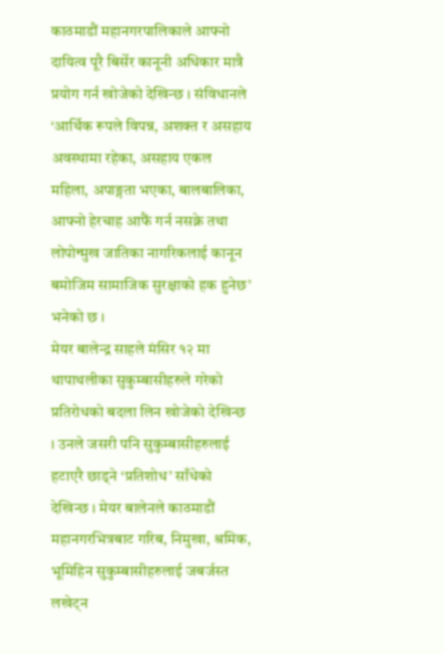काठमाडौं महानगरपालिकाले आफ्नो दायित्व पूरै बिर्सेर कानूनी अधिकार मात्रै प्रयोग गर्न खोजेको देखिन्छ । संविधानले ‘आर्थिक रूपले विपन्न, अशक्त र असहाय अवस्थामा रहेका, असहाय एकल महिला, अपाङ्गता भएका, बालबालिका, आफ्नो हेरचाह आफैं गर्न नसक्ने तथा लोपोन्मुख जातिका नागरिकलाई कानून बमोजिम सामाजिक सुरक्षाको हक हुनेछ’ भनेको छ ।
मेयर बालेन्द्र साहले मंसिर १२ मा थापाथलीका सुकुम्बासीहरुले गरेको प्रतिरोधको बदला लिन खोजेको देखिन्छ । उनले जसरी पनि सुकुम्बासीहरुलाई हटाएरै छाड्ने ‘प्रतिशोध’ साँधेको देखिन्छ । मेयर बालेनले काठमाडौं महानगरभित्रबाट गरिब, निमुखा, श्रमिक, भूमिहिन सुकुम्बासीहरुलाई जबर्जस्त लखेट्न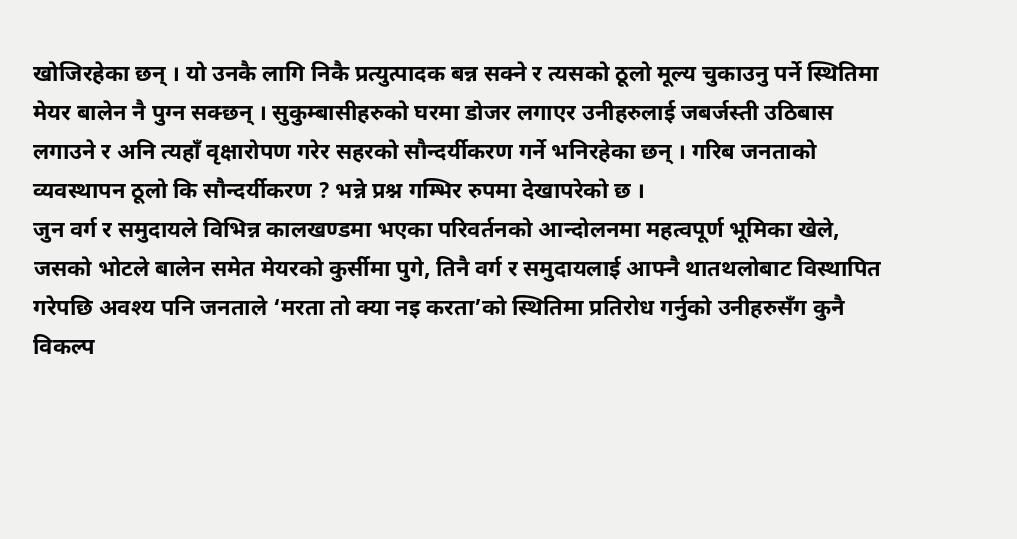खोजिरहेका छन् । यो उनकै लागि निकै प्रत्युत्पादक बन्न सक्ने र त्यसको ठूलो मूल्य चुकाउनु पर्ने स्थितिमा मेयर बालेन नै पुग्न सक्छन् । सुकुम्बासीहरुको घरमा डोजर लगाएर उनीहरुलाई जबर्जस्ती उठिबास लगाउने र अनि त्यहाँ वृक्षारोपण गरेर सहरको सौन्दर्यीकरण गर्ने भनिरहेका छन् । गरिब जनताको व्यवस्थापन ठूलो कि सौन्दर्यीकरण ? भन्ने प्रश्न गम्भिर रुपमा देखापरेको छ ।
जुन वर्ग र समुदायले विभिन्न कालखण्डमा भएका परिवर्तनको आन्दोलनमा महत्वपूर्ण भूमिका खेले, जसको भोटले बालेन समेत मेयरको कुर्सीमा पुगे, तिनै वर्ग र समुदायलाई आफ्नै थातथलोबाट विस्थापित गरेपछि अवश्य पनि जनताले ‘मरता तो क्या नइ करता’को स्थितिमा प्रतिरोध गर्नुको उनीहरुसँग कुनै विकल्प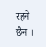रहने छैन ।